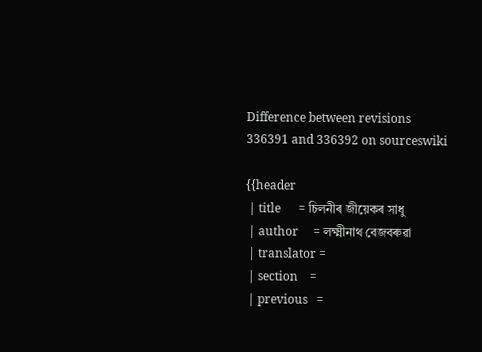Difference between revisions 336391 and 336392 on sourceswiki

{{header
 | title      = চিলনীৰ জীয়েকৰ সাধু
 | author     = লক্ষ্মীনাথ বেজবৰুৱা
 | translator =
 | section    =
 | previous   =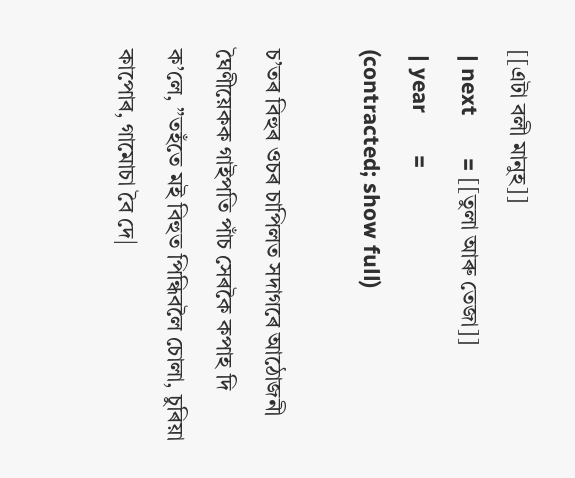[[এটা বলী মানুহ]]
 | next       = [[তুলা আৰু তেজা]]
 | year       =
(contracted; show full)

চ’তৰ বিহুৰ ওচৰ চাপিলত সদাগৰে আঠোজনী ঘৈণীয়েকক গাইপতি পাঁচ সেৰকৈ কপাহ দি ক’লে, ”তহঁতে মই বিহুত পিন্ধিবলৈ চোলা, চুৰিয়া কাপোৰ, গামোচা বৈ দে|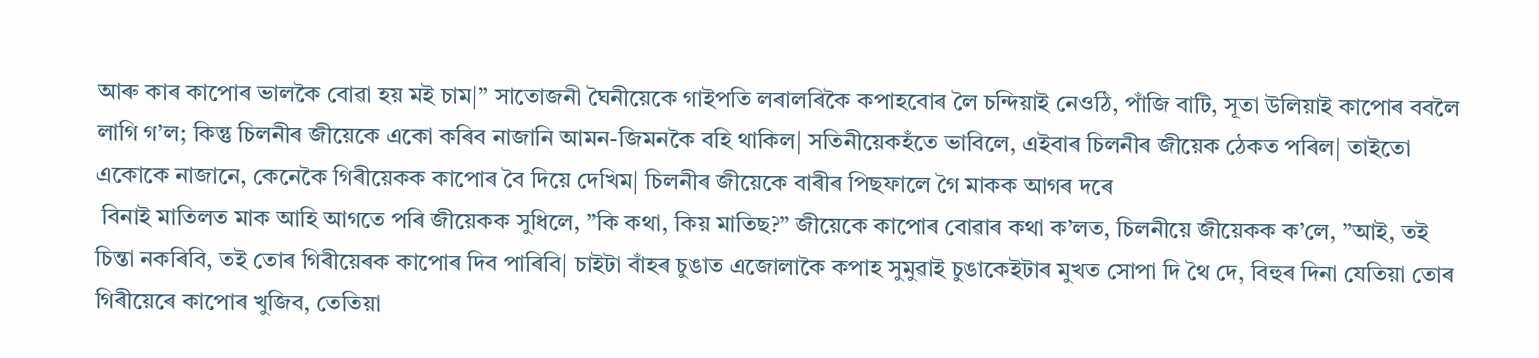আৰু কাৰ কাপোৰ ভালকৈ বোৱা হয় মই চাম|” সাতোজনী ঘৈনীয়েকে গাইপতি লৰালৰিকৈ কপাহবোৰ লৈ চন্দিয়াই নেওঠি, পাঁজি বাটি, সূতা উলিয়াই কাপোৰ ববলৈ লাগি গ’ল; কিন্তু চিলনীৰ জীয়েকে একো কৰিব নাজানি আমন-জিমনকৈ বহি থাকিল| সতিনীয়েকহঁতে ভাবিলে, এইবাৰ চিলনীৰ জীয়েক ঠেকত পৰিল| তাইতো একোকে নাজানে, কেনেকৈ গিৰীয়েকক কাপোৰ বৈ দিয়ে দেখিম| চিলনীৰ জীয়েকে বাৰীৰ পিছফালে গৈ মাকক আগৰ দৰে
 বিনাই মাতিলত মাক আহি আগতে পৰি জীয়েকক সুধিলে, ”কি কথা, কিয় মাতিছ?” জীয়েকে কাপোৰ বোৱাৰ কথা ক’লত, চিলনীয়ে জীয়েকক ক’লে, ”আই, তই চিন্তা নকৰিবি, তই তোৰ গিৰীয়েৰক কাপোৰ দিব পাৰিবি| চাইটা বাঁহৰ চুঙাত এজোলাকৈ কপাহ সুমুৱাই চুঙাকেইটাৰ মুখত সোপা দি থৈ দে, বিহুৰ দিনা যেতিয়া তোৰ গিৰীয়েৰে কাপোৰ খুজিব, তেতিয়া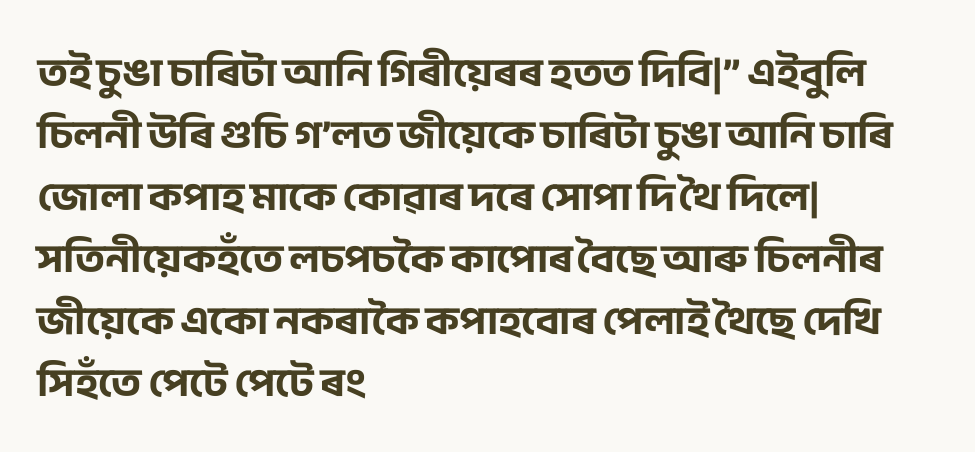তই চুঙা চাৰিটা আনি গিৰীয়েৰৰ হতত দিবি|” এইবুলি চিলনী উৰি গুচি গ’লত জীয়েকে চাৰিটা চুঙা আনি চাৰি জোলা কপাহ মাকে কোৱাৰ দৰে সোপা দি থৈ দিলে| সতিনীয়েকহঁতে লচপচকৈ কাপোৰ বৈছে আৰু চিলনীৰ জীয়েকে একো নকৰাকৈ কপাহবোৰ পেলাই থৈছে দেখি সিহঁতে পেটে পেটে ৰং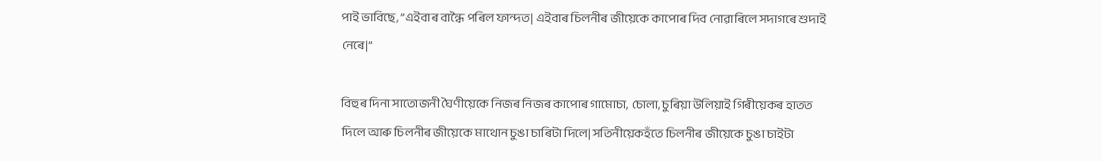পাই ভাবিছে, ”এইবাৰ বান্ধৈ পৰিল ফান্দত| এইবাৰ চিলনীৰ জীয়েকে কাপোৰ দিব নোৱাৰিলে সদাগৰে শুদাই নেৰে|”

বিহুৰ দিনা সাতোজনী ঘৈণীয়েকে নিজৰ নিজৰ কাপোৰ গামোচা, চোলা, চুৰিয়া উলিয়াই গিৰীয়েকৰ হাতত দিলে আৰু চিলনীৰ জীয়েকে মাথোন চুঙা চাৰিটা দিলে| সতিনীয়েকহঁতে চিলনীৰ জীয়েকে চুঙা চাইটা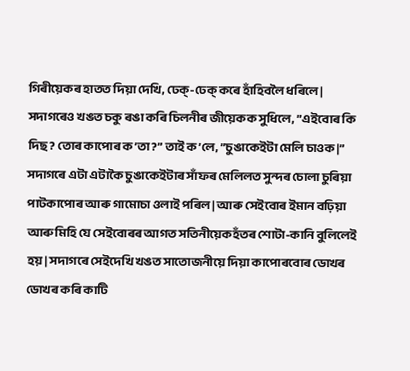গিৰীয়েকৰ হাতত দিয়া দেখি, ঢেক্‌-ঢেক্‌ কৰে হাঁহিবলৈ ধৰিলে| সদাগৰেও খঙত চকু ৰঙা কৰি চিলনীৰ জীয়েকক সুধিলে, ”এইবোৰ কি দিছ? তোৰ কাপোৰ ক’তা?” তাই ক’লে, ”চুঙাকেইটা মেলি চাওক|” সদাগৰে এটা এটাকৈ চুঙাকেইটাৰ সাঁফৰ মেলিলত সুন্দৰ চোলা চুৰিয়া পাটকাপোৰ আৰু গামোচা ওলাই পৰিল| আৰু সেইবোৰ ইমান বঢ়িয়া আৰু মিহি যে সেইবোৰৰ আগত সতিনীয়েকহঁতৰ শোটা-কানি বুলিলেই হয়| সদাগৰে সেইদেখি খঙত সাতোজনীয়ে দিয়া কাপোৰবোৰ ডোখৰ ডোখৰ কৰি কাটি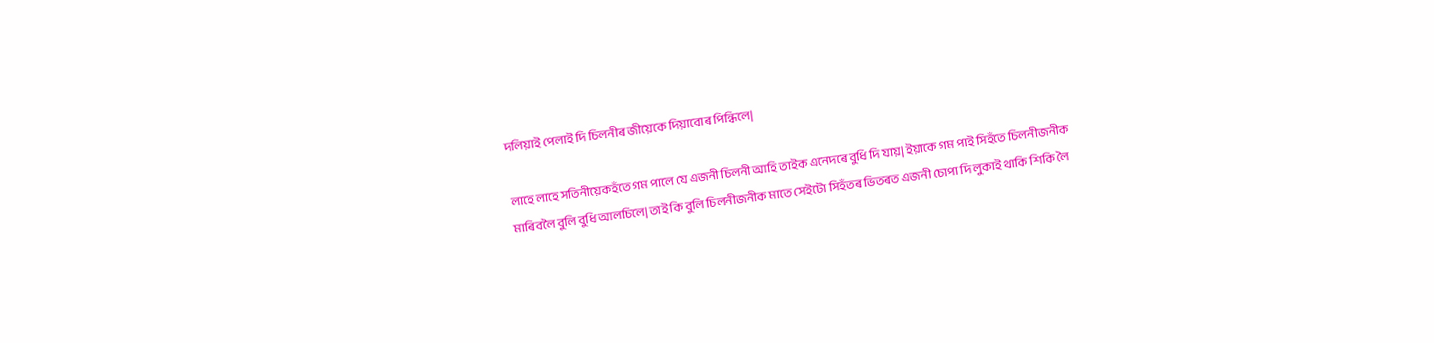দলিয়াই পেলাই দি চিলনীৰ জীয়েকে দিয়াবোৰ পিন্ধিলে|

লাহে লাহে সতিনীয়েকহঁতে গম পালে যে এজনী চিলনী আহি তাইক এনেদৰে বুধি দি যায়| ইয়াকে গম পাই সিহঁতে চিলনীজনীক মাৰিবলৈ বুলি বুধি আলচিলে| তাই কি বুলি চিলনীজনীক মাতে সেইটো সিহঁতৰ ভিতৰত এজনী চোপা দি লুকাই থাকি শিকি লৈ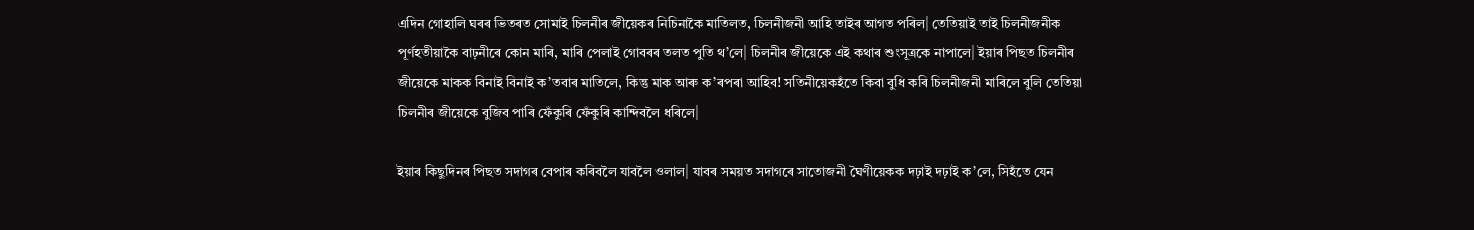এদিন গোহালি ঘৰৰ ভিতৰত সোমাই চিলনীৰ জীয়েকৰ নিচিনাকৈ মাতিলত, চিলনীজনী আহি তাইৰ আগত পৰিল| তেতিয়াই তাই চিলনীজনীক পূৰ্ণহতীয়াকৈ বাঢ়নীৰে কোন মাৰি, মাৰি পেলাই গোবৰৰ তলত পুতি থ’লে| চিলনীৰ জীয়েকে এই কথাৰ শুংসূত্ৰকে নাপালে| ইয়াৰ পিছত চিলনীৰ জীয়েকে মাকক বিনাই বিনাই ক’তবাৰ মাতিলে, কিন্তু মাক আৰু ক’ৰপৰা আহিব! সতিনীয়েকহঁতে কিবা বুধি কৰি চিলনীজনী মাৰিলে বুলি তেতিয়া চিলনীৰ জীয়েকে বুজিব পাৰি ফেঁকুৰি ফেঁকুৰি কান্দিবলৈ ধৰিলে|

ইয়াৰ কিছুদিনৰ পিছত সদাগৰ বেপাৰ কৰিবলৈ যাবলৈ ওলাল| যাবৰ সময়ত সদাগৰে সাতোজনী ঘৈণীয়েকক দঢ়াই দঢ়াই ক’লে, সিহঁতে যেন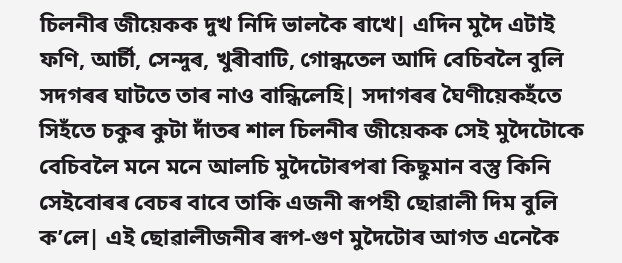চিলনীৰ জীয়েকক দুখ নিদি ভালকৈ ৰাখে| এদিন মুদৈ এটাই ফণি, আৰ্চী, সেন্দুৰ, খুৰীবাটি, গোন্ধতেল আদি বেচিবলৈ বুলি সদগৰৰ ঘাটতে তাৰ নাও বান্ধিলেহি| সদাগৰৰ ঘৈণীয়েকহঁতে সিহঁতে চকুৰ কুটা দাঁতৰ শাল চিলনীৰ জীয়েকক সেই মুদৈটোকে বেচিবলৈ মনে মনে আলচি মুদৈটোৰপৰা কিছুমান বস্তু কিনি সেইবোৰৰ বেচৰ বাবে তাকি এজনী ৰূপহী ছোৱালী দিম বুলি ক’লে| এই ছোৱালীজনীৰ ৰূপ-গুণ মুদৈটোৰ আগত এনেকৈ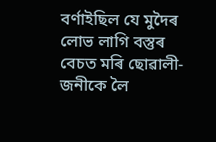বৰ্ণাইছিল যে মুদৈৰ লোভ লাগি বস্তুৰ বেচত মৰি ছোৱালী-জনীকে লৈ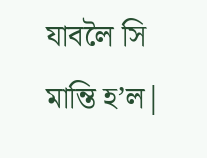যাবলৈ সি মান্তি হ’ল|